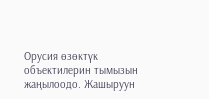Орусия өзөктүк объектилерин тымызын жаңылоодо. Жашыруун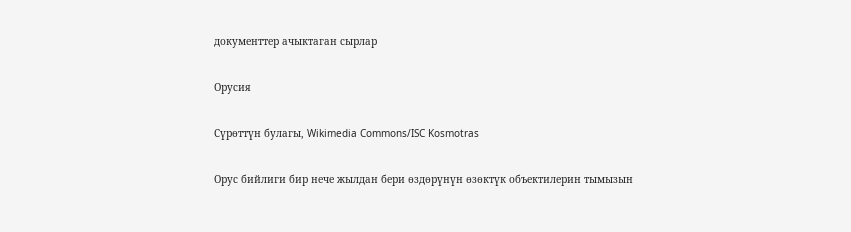документтер ачыктаган сырлар

Орусия

Сүрөттүн булагы, Wikimedia Commons/ISC Kosmotras

Орус бийлиги бир нече жылдан бери өздөрүнүн өзөктүк объектилерин тымызын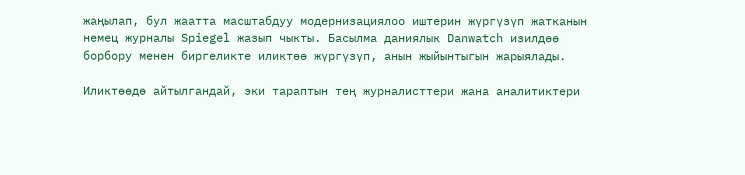жаңылап, бул жаатта масштабдуу модернизациялоо иштерин жүргүзүп жатканын немец журналы Spiegel жазып чыкты. Басылма даниялык Danwatch изилдөө борбору менен биргеликте иликтөө жүргүзүп, анын жыйынтыгын жарыялады.

Иликтөөдө айтылгандай, эки тараптын тең журналисттери жана аналитиктери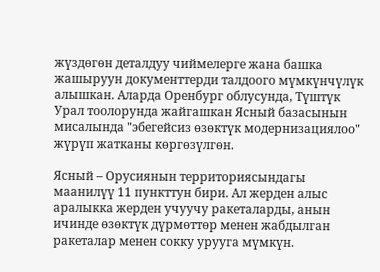жүздөгөн деталдуу чиймелерге жана башка жашыруун документтерди талдоого мүмкүнчүлүк алышкан. Аларда Оренбург облусунда, Түштүк Урал тоолорунда жайгашкан Ясный базасынын мисалында "эбегейсиз өзөктүк модернизациялоо" жүрүп жатканы көргөзүлгөн.

Ясный – Орусиянын территориясындагы маанилүү 11 пункттун бири. Ал жерден алыс аралыкка жерден учуучу ракеталарды, анын ичинде өзөктүк дүрмөттөр менен жабдылган ракеталар менен сокку урууга мүмкүн.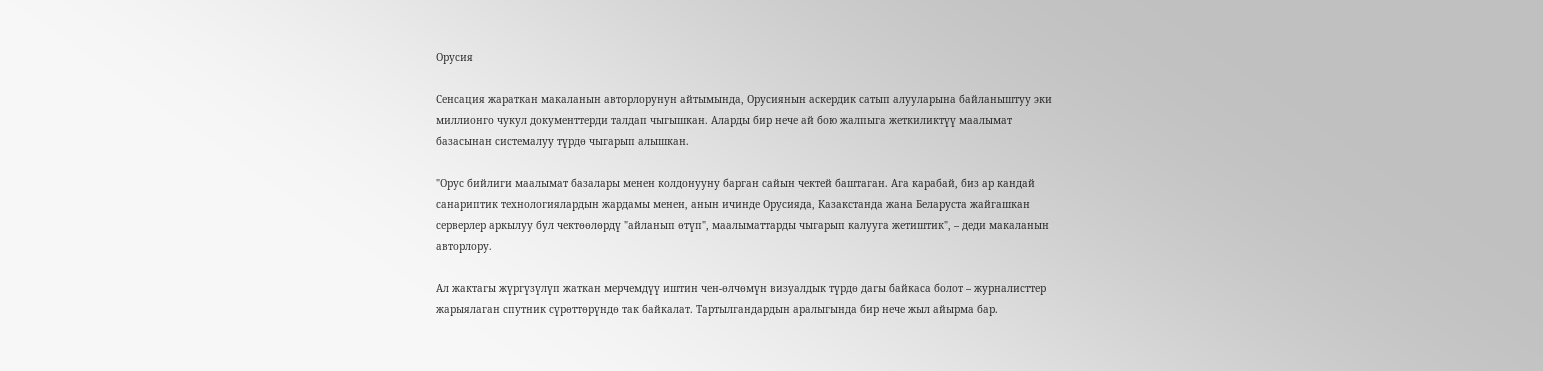Орусия

Сенсация жараткан макаланын авторлорунун айтымында, Орусиянын аскердик сатып алууларына байланыштуу эки миллионго чукул документтерди талдап чыгышкан. Аларды бир нече ай бою жалпыга жеткиликтүү маалымат базасынан системалуу түрдө чыгарып алышкан.

"Орус бийлиги маалымат базалары менен колдонууну барган сайын чектей баштаган. Ага карабай, биз ар кандай санариптик технологиялардын жардамы менен, анын ичинде Орусияда, Казакстанда жана Беларуста жайгашкан серверлер аркылуу бул чектөөлөрдү "айланып өтүп", маалыматтарды чыгарып калууга жетиштик", – деди макаланын авторлору.

Ал жактагы жүргүзүлүп жаткан мерчемдүү иштин чен-өлчөмүн визуалдык түрдө дагы байкаса болот – журналисттер жарыялаган спутник сүрөттөрүндө так байкалат. Тартылгандардын аралыгында бир нече жыл айырма бар.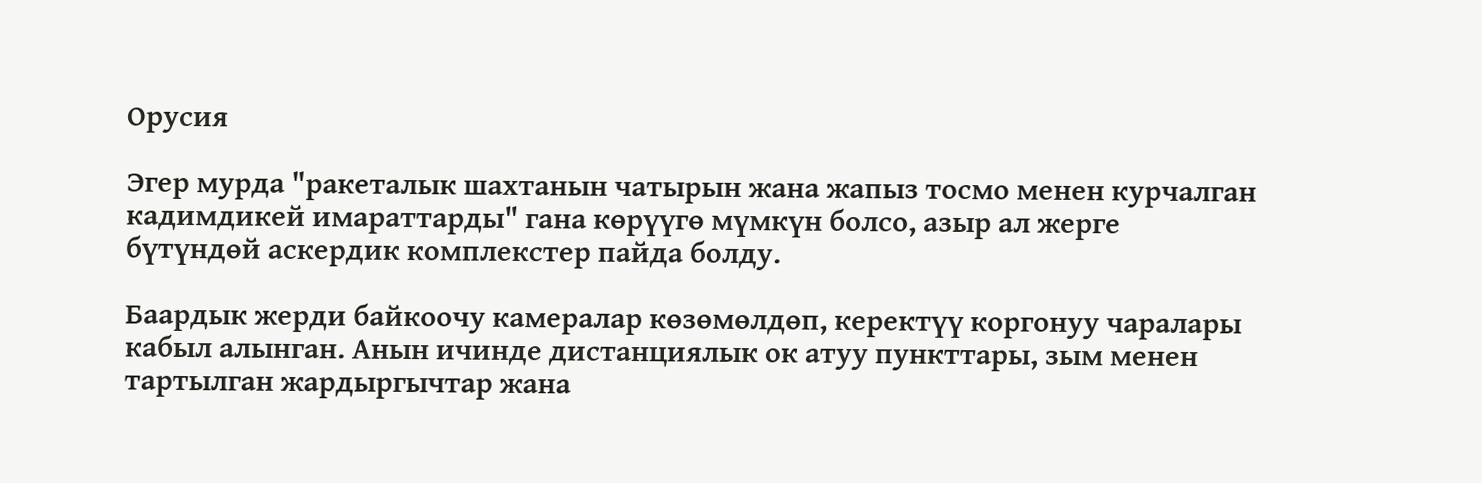Орусия

Эгер мурда "ракеталык шахтанын чатырын жана жапыз тосмо менен курчалган кадимдикей имараттарды" гана көрүүгө мүмкүн болсо, азыр ал жерге бүтүндөй аскердик комплекстер пайда болду.

Баардык жерди байкоочу камералар көзөмөлдөп, керектүү коргонуу чаралары кабыл алынган. Анын ичинде дистанциялык ок атуу пункттары, зым менен тартылган жардыргычтар жана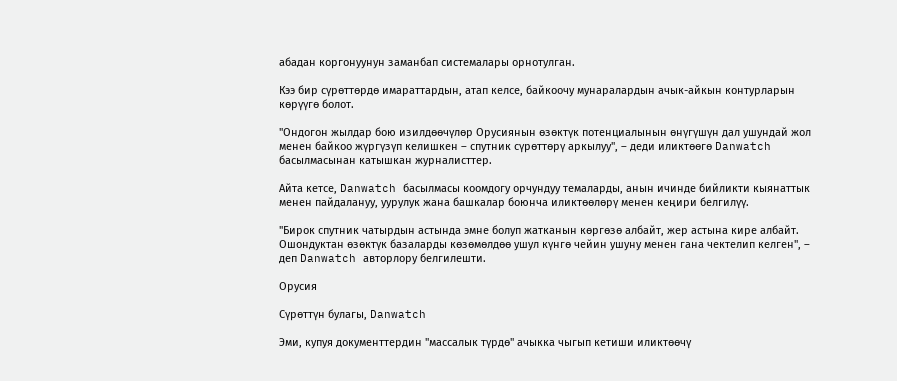абадан коргонуунун заманбап системалары орнотулган.

Кээ бир сүрөттөрдө имараттардын, атап келсе, байкоочу мунаралардын ачык-айкын контурларын көрүүгө болот.

"Ондогон жылдар бою изилдөөчүлөр Орусиянын өзөктүк потенциалынын өнүгүшүн дал ушундай жол менен байкоо жүргүзүп келишкен – спутник сүрөттөрү аркылуу", – деди иликтөөгө Danwatch басылмасынан катышкан журналисттер.

Айта кетсе, Danwatch басылмасы коомдогу орчундуу темаларды, анын ичинде бийликти кыянаттык менен пайдалануу, уурулук жана башкалар боюнча иликтөөлөрү менен кеңири белгилүү.

"Бирок спутник чатырдын астында эмне болуп жатканын көргөзө албайт, жер астына кире албайт. Ошондуктан өзөктүк базаларды көзөмөлдөө ушул күнгө чейин ушуну менен гана чектелип келген", – деп Danwatch авторлору белгилешти.

Орусия

Сүрөттүн булагы, Danwatch

Эми, купуя документтердин "массалык түрдө" ачыкка чыгып кетиши иликтөөчү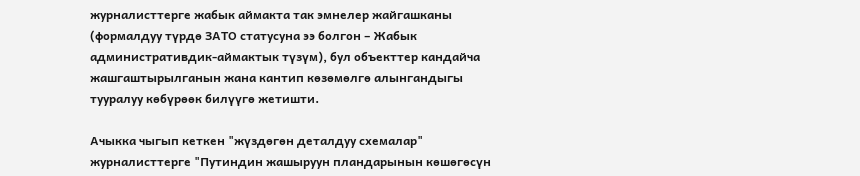журналисттерге жабык аймакта так эмнелер жайгашканы (формалдуу түрдө ЗАТО статусуна ээ болгон – Жабык административдик-аймактык түзүм), бул объекттер кандайча жашгаштырылганын жана кантип көзөмөлгө алынгандыгы тууралуу көбүрөөк билүүгө жетишти.

Ачыкка чыгып кеткен "жүздөгөн деталдуу схемалар" журналисттерге "Путиндин жашыруун пландарынын көшөгөсүн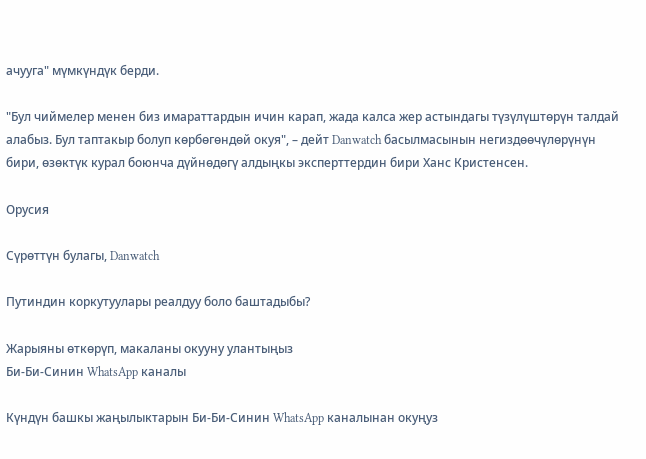ачууга" мүмкүндүк берди.

"Бул чиймелер менен биз имараттардын ичин карап, жада калса жер астындагы түзүлүштөрүн талдай алабыз. Бул таптакыр болуп көрбөгөндөй окуя", – дейт Danwatch басылмасынын негиздөөчүлөрүнүн бири, өзөктүк курал боюнча дүйнөдөгү алдыңкы эксперттердин бири Ханс Кристенсен.

Орусия

Сүрөттүн булагы, Danwatch

Путиндин коркутуулары реалдуу боло баштадыбы?

Жарыяны өткөрүп, макаланы окууну улантыңыз
Би-Би-Синин WhatsApp каналы

Күндүн башкы жаңылыктарын Би-Би-Синин WhatsApp каналынан окуңуз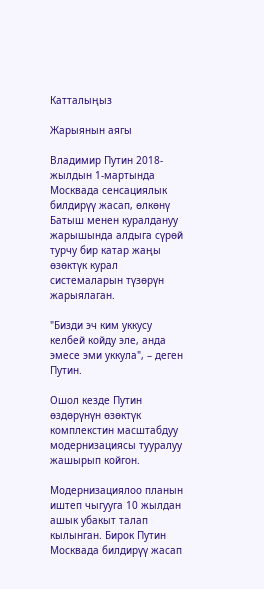Катталыңыз

Жарыянын аягы

Владимир Путин 2018-жылдын 1-мартында Москвада сенсациялык билдирүү жасап, өлкөнү Батыш менен куралдануу жарышында алдыга сүрөй турчу бир катар жаңы өзөктүк курал системаларын түзөрүн жарыялаган.

"Бизди эч ким уккусу келбей койду эле, анда эмесе эми уккула", – деген Путин.

Ошол кезде Путин өздөрүнүн өзөктүк комплекстин масштабдуу модернизациясы тууралуу жашырып койгон.

Модернизациялоо планын иштеп чыгууга 10 жылдан ашык убакыт талап кылынган. Бирок Путин Москвада билдирүү жасап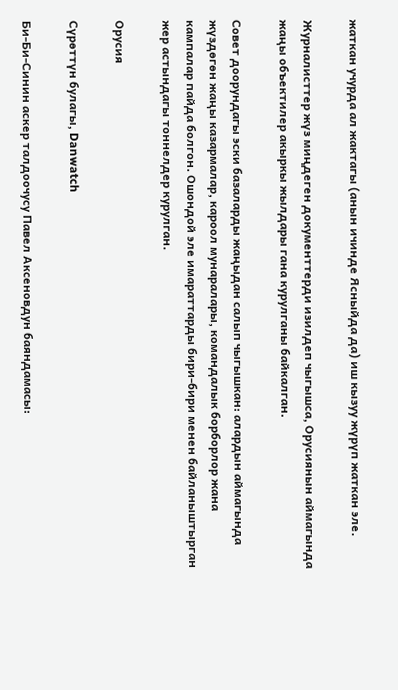жаткан учурда ал жактагы (анын ичинде Ясныйда да) иш кызуу жүрүп жаткан эле.

Журналисттер жүз миңдеген документтерди изилдеп чыгышса, Орусиянын аймагында жаңы объектилер акыркы жылдары гана курулганы байкалган.

Совет доорундагы эски базаларды жаңыдан салып чыгышкан: алардын аймагында жүздөгөн жаңы казармалар, кароол мунаралары, командалык борборлор жана кампалар пайда болгон. Ошондой эле имараттарды бири-бири менен байланыштырган жер астындагы тоннелдер курулган.

Орусия

Сүрөттүн булагы, Danwatch

Би-Би-Синин аскер талдоочусу Павел Аксеновдун баяндамасы: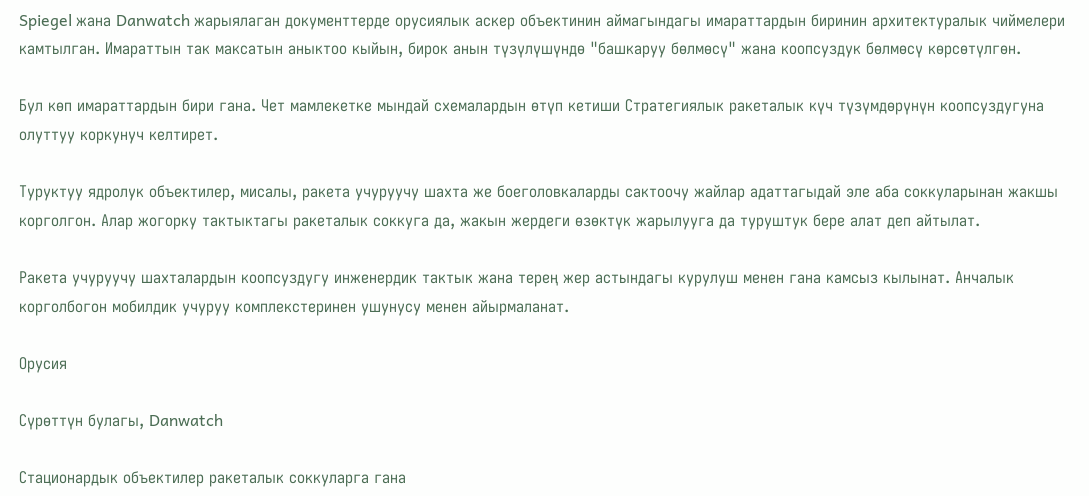Spiegel жана Danwatch жарыялаган документтерде орусиялык аскер объектинин аймагындагы имараттардын биринин архитектуралык чиймелери камтылган. Имараттын так максатын аныктоо кыйын, бирок анын түзүлүшүндө "башкаруу бөлмөсү" жана коопсуздук бөлмөсү көрсөтүлгөн.

Бул көп имараттардын бири гана. Чет мамлекетке мындай схемалардын өтүп кетиши Стратегиялык ракеталык күч түзүмдөрүнүн коопсуздугуна олуттуу коркунуч келтирет.

Туруктуу ядролук объектилер, мисалы, ракета учуруучу шахта же боеголовкаларды сактоочу жайлар адаттагыдай эле аба соккуларынан жакшы корголгон. Алар жогорку тактыктагы ракеталык соккуга да, жакын жердеги өзөктүк жарылууга да туруштук бере алат деп айтылат.

Ракета учуруучу шахталардын коопсуздугу инженердик тактык жана терең жер астындагы курулуш менен гана камсыз кылынат. Анчалык корголбогон мобилдик учуруу комплекстеринен ушунусу менен айырмаланат.

Орусия

Сүрөттүн булагы, Danwatch

Стационардык объектилер ракеталык соккуларга гана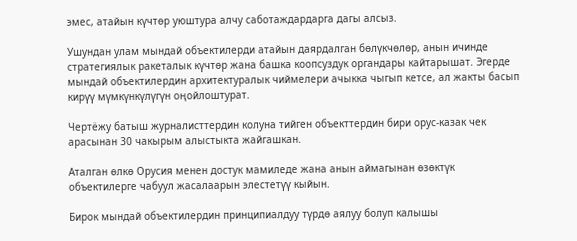эмес, атайын күчтөр уюштура алчу саботаждардарга дагы алсыз.

Ушундан улам мындай объектилерди атайын даярдалган бөлүкчөлөр, анын ичинде стратегиялык ракеталык күчтөр жана башка коопсуздук органдары кайтарышат. Эгерде мындай объектилердин архитектуралык чиймелери ачыкка чыгып кетсе, ал жакты басып кирүү мүмкүнкүлүгүн оңойлоштурат.

Чертёжу батыш журналисттердин колуна тийген объекттердин бири орус-казак чек арасынан 30 чакырым алыстыкта жайгашкан.

Аталган өлкө Орусия менен достук мамиледе жана анын аймагынан өзөктүк объектилерге чабуул жасалаарын элестетүү кыйын.

Бирок мындай объектилердин принципиалдуу түрдө аялуу болуп калышы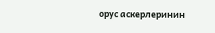орус аскерлеринин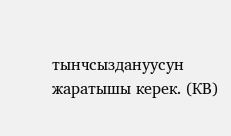тынчсыздануусун жаратышы керек. (КВ)